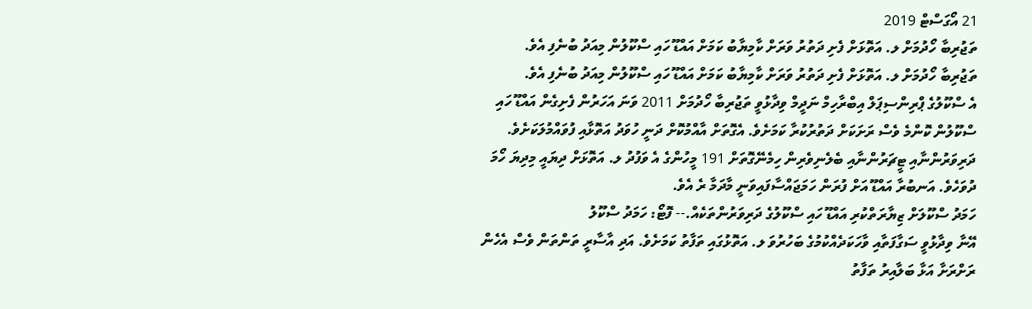21 އޯގަސްޓް 2019
ތަޖުރިބާ ހޯދުމަށް ލ. އަތޮޅަށް ފެށި ދަތުރު ވަރަށް ކާމިޔާބު ކަމަށް އައްޑޫ ހައި ސްކޫލުން މިއަދު ބުނެފި އެވެ.
ތަޖުރިބާ ހޯދުމަށް ލ. އަތޮޅަށް ފެށި ދަތުރު ވަރަށް ކާމިޔާބު ކަމަށް އައްޑޫ ހައި ސްކޫލުން މިއަދު ބުނެފި އެވެ.
އެ ސްކޫލުގެ ޕްރިންސިޕަލް އިބްރާހިމް ނަދީމް ވިދާޅުވީ ތަޖުރިބާ ހޯދުމަށް 2011 ވަނަ އަހަރުން ފެށިގެން އައްޑޫ ހައި ސްކޫލުން ކޮންމެ ވެސް ރަށަކަށް ދަތުރުކުރާ ކަމަށެވެ. އެގޮތަށް އާއްމުކޮށް ދަނީ ހުވަދު އަތޮޅާއި ފުވައްމުލަކަށެވެ.
ދަރިވަރުންނާއި ޓީޗަރުންނާއި ބެލެނިވެރިން ހިމެނޭގޮތަށް 191 މީހުންގެ އެ ވަފުދު ލ. އަތޮޅަށް ދިޔައީ މިދިޔަ ހޯމަ ދުވަހެވެ. އަނބުރާ އައްޑޫ އަށް ފުރަން ހަމަޖައްސާފައިވަނީ މާދަމާ ރެ އެވެ.
ހަމަދު ސްކޫލަށް ޒިޔާރަތްކުރި އައްޑޫ ހައި ސްކޫލުގެ ދަރިވަރުންތަކެއް.-- ފޮޓޯ: ހަމަދު ސްކޫލު
އޭނާ ވިދާޅުވީ ސަގާފަތާއި ވާހަކަދެއްކުމުގެ ބަހުރުވަ ލ. އަތޮޅުގައި ތަފާތު ކަމަށެވެ. އަދި އާސާރީ ތަންތަން ވެސް އެހެން ރަށްރަށާ އަޅާ ބަލާއިރު ތަފާތު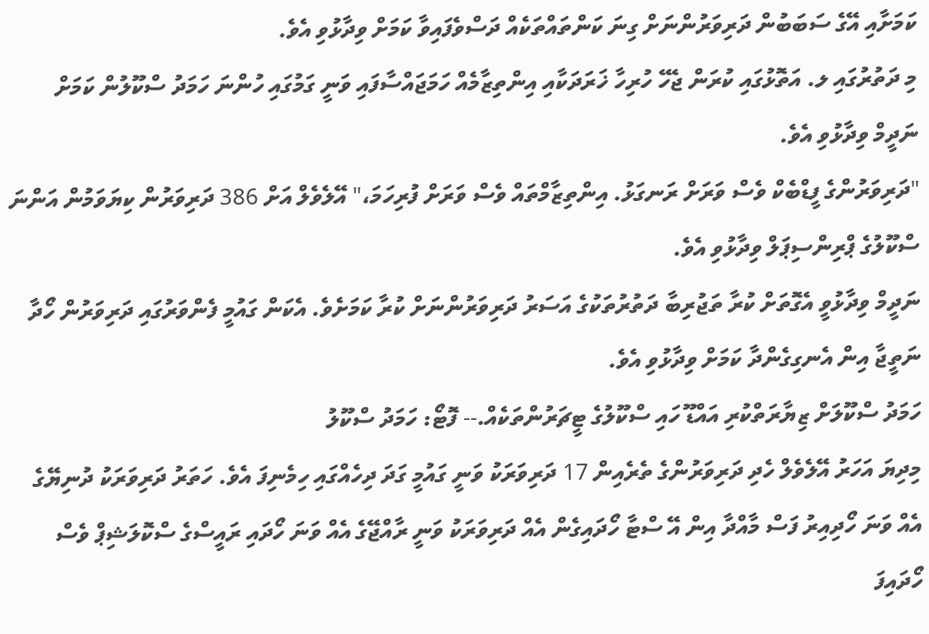ކަމަށާއި އޭގެ ސަބަބުން ދަރިވަރުންނަށް ގިނަ ކަންތައްތަކެއް ދަސްވެފައިވާ ކަމަށް ވިދާޅުވި އެވެ.
މި ދަތުރުގައި ލ. އަތޮޅުގައި ކުރަން ޖެހޭ ހުރިހާ ޚަރަދަކާއި އިންތިޒާމެއް ހަމަޖައްސާފައި ވަނީ ގަމުގައި ހުންނަ ހަމަދު ސްކޫލުން ކަމަށް ނަދީމް ވިދާޅުވި އެވެ.
"ދަރިވަރުންގެ ފީޑްބެކް ވެސް ވަރަށް ރަނގަޅު. އިންތިޒާމްތައް ވެސް ވަރަށް ފުރިހަމަ،" އޭލެވެލް އަށް 386 ދަރިވަރުން ކިޔަވަމުން އަންނަ ސްކޫލުގެ ޕްރިންސިޕަލް ވިދާޅުވި އެވެ.
ނަދީމް ވިދާޅުވީ އެގޮތަށް ކުރާ ތަޖުރިބާ ދަތުރުތަކުގެ އަސަރު ދަރިވަރުންނަށް ކުރާ ކަމަށެވެ. އެކަން ގައުމީ ފެންވަރުގައި ދަރިވަރުން ހޯދާ ނަތީޖާ އިން އެނގިގެންދާ ކަމަށް ވިދާޅުވި އެވެ.
ހަމަދު ސްކޫލަށް ޒިޔާރަތްކުރި އައްޑޫ ހައި ސްކޫލުގެ ޓީޗަރުންތަކެއް.-- ފޮޓޯ: ހަމަދު ސްކޫލު
މިދިޔަ އަހަރު އޭލެވެލް ހެދި ދަރިވަރުންގެ ތެރެއިން 17 ދަރިވަރަކު ވަނީ ގައުމީ ގަދަ ދިހެއްގައި ހިމެނިފަ އެވެ. ހަތަރު ދަރިވަރަކު ދުނިޔޭގެ އެއް ވަނަ ހޯދިއިރު ފަސް މާއްދާ އިން އޭ ސްޓާ ހޯދައިގެން އެއް ދަރިވަރަކު ވަނީ ރާއްޖޭގެ އެއް ވަނަ ހޯދައި ރައީސްގެ ސްކޮލަޝިޕް ވެސް ހޯދައިފަ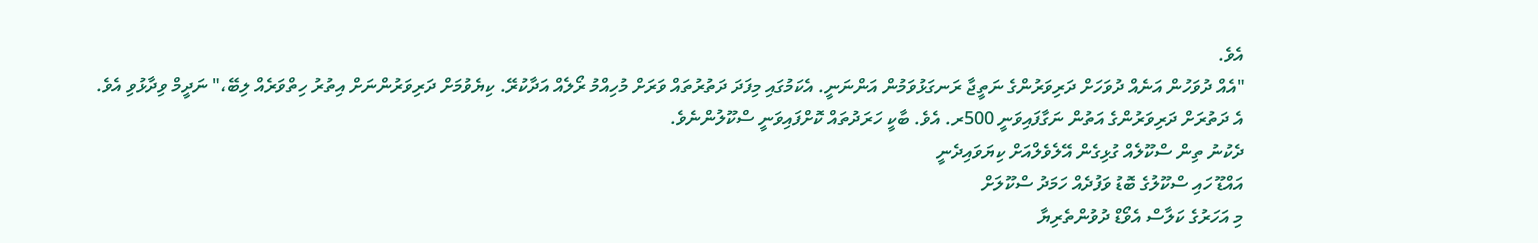އެވެ.
"އެއް ދުވަހުން އަނެއް ދުވަހަށް ދަރިވަރުންގެ ނަތީޖާ ރަނގަޅުވަމުން އަންނަނީ. އެކަމުގައި މިފަދަ ދަތުރުތައް ވަރަށް މުހިއްމު ރޯލެއް އަދާކުރޭ. ކިޔެވުމަށް ދަރިވަރުންނަށް އިތުރު ހިތްވަރެއް ލިބޭ،" ނަދީމް ވިދާޅުވި އެވެ.
އެ ދަތުރަށް ދަރިވަރުންގެ އަތުން ނަގާފައިވަނީ 500ރ. އެވެ. ބާކީ ހަރަދުތައް ކޮށްފައިވަނީ ސްކޫލުންނެވެ.
ދެކުނު ތިން ސްކޫލެއް ގުޅިގެން އޭލެވެލްއަށް ކިޔަވައިދެނީ
އައްޑޫ ހައި ސްކޫލުގެ ބޮޑު ވަފުދެއް ހަމަދު ސްކޫލަށް
މި އަހަރުގެ ކަލާސް އެވޯޑް ދުވުންތެރިޔާ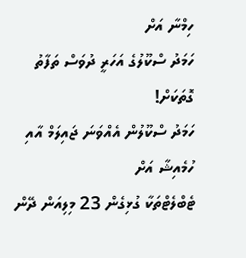ހިމްނާ އަށް
ހަމަދު ސްކޫލުގެ އަހަރީ ދުވަސް ތަފާތު ގޮތަކަށް!
ހަމަދު ސްކޫލުން އެއްވަނަ ޖައިލަމް އާއި ހުމެއިޝާ އަށް
ޓެބްލެޓްތަކާ ގުޅިގެން 23 މިލިއަން ދޭން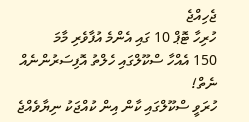ޖެހިއްޖެ
ހުރިހާ ޓޮޕް 10 ގައި އެންމެ އުފާވެރި މާމަ
150 އެއްހާ ސްކޫލްގައި ހެލްތު އޮފިސަރުންނެއް ނެތް!
ހުރަވީ ސްކޫލްގައި ކާން އިން ކުއްޖަކު ނިޔާވެއްޖެ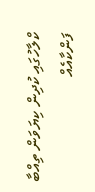ކްލާހުގައި ކުދިން ކިޔަވަން ތިއްބާ ފަންކާއެއް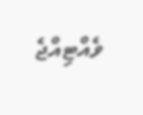ވެއްޓިއްޖެ